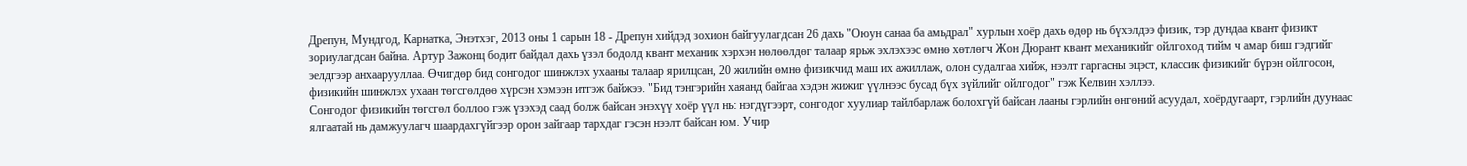Дрепун, Мундгод, Карнатка, Энэтхэг, 2013 оны 1 сарын 18 - Дрепун хийдэд зохион байгуулагдсан 26 дахь "Оюун санаа ба амьдрал" хурлын хоёр дахь өдөр нь бүхэлдээ физик, тэр дундаа квант физикт зориулагдсан байна. Артур Зажонц бодит байдал дахь үзэл бодолд квант механик хэрхэн нөлөөлдөг талаар ярьж эхлэхээс өмнө хөтлөгч Жон Дюрант квант механикийг ойлгоход тийм ч амар биш гэдгийг эелдгээр анхаарууллаа. Өчигдөр бид сонгодог шинжлэх ухааны талаар ярилцсан, 20 жилийн өмнө физикчид маш их ажиллаж, олон судалгаа хийж, нээлт гаргасны эцэст, классик физикийг бүрэн ойлгосон, физикийн шинжлэх ухаан төгсгөлдөө хүрсэн хэмээн итгэж байжээ. "Бид тэнгэрийн хаяанд байгаа хэдэн жижиг үүлнээс бусад бүх зүйлийг ойлгодог" гэж Келвин хэллээ.
Сонгодог физикийн төгсгөл боллоо гэж үзэхэд саад болж байсан энэхүү хоёр үүл нь: нэгдүгээрт, сонгодог хуулиар тайлбарлаж болохгүй байсан лааны гэрлийн өнгөний асуудал, хоёрдугаарт, гэрлийн дуунаас ялгаатай нь дамжуулагч шаардахгүйгээр орон зайгаар тархдаг гэсэн нээлт байсан юм. Учир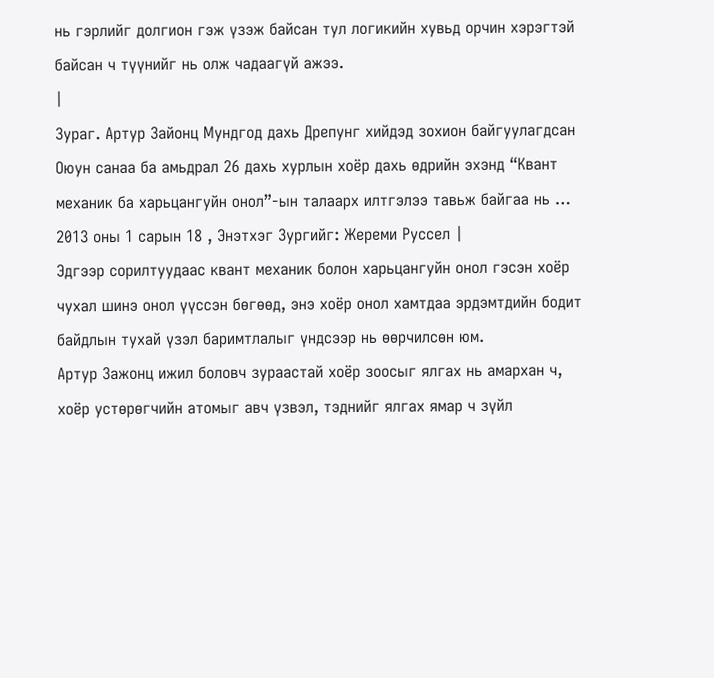нь гэрлийг долгион гэж үзэж байсан тул логикийн хувьд орчин хэрэгтэй байсан ч түүнийг нь олж чадаагүй ажээ.
|
Зураг. Артур Зайонц Мундгод дахь Дрепунг хийдэд зохион байгуулагдсан Оюун санаа ба амьдрал 26 дахь хурлын хоёр дахь өдрийн эхэнд “Квант механик ба харьцангуйн онол”-ын талаарх илтгэлээ тавьж байгаа нь … 2013 оны 1 сарын 18 , Энэтхэг Зургийг: Жереми Руссел |
Эдгээр сорилтуудаас квант механик болон харьцангуйн онол гэсэн хоёр чухал шинэ онол үүссэн бөгөөд, энэ хоёр онол хамтдаа эрдэмтдийн бодит байдлын тухай үзэл баримтлалыг үндсээр нь өөрчилсөн юм.
Артур Зажонц ижил боловч зураастай хоёр зоосыг ялгах нь амархан ч, хоёр устөрөгчийн атомыг авч үзвэл, тэднийг ялгах ямар ч зүйл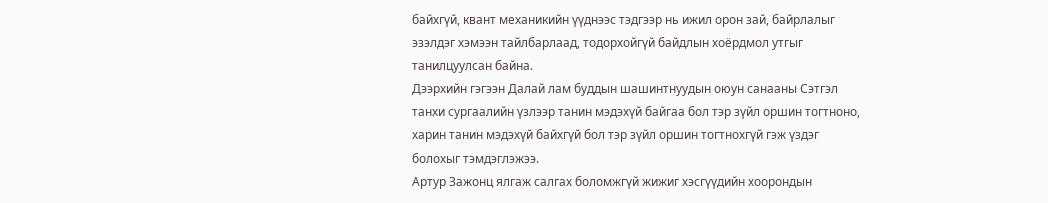байхгүй, квант механикийн үүднээс тэдгээр нь ижил орон зай, байрлалыг эзэлдэг хэмээн тайлбарлаад, тодорхойгүй байдлын хоёрдмол утгыг танилцуулсан байна.
Дээрхийн гэгээн Далай лам буддын шашинтнуудын оюун санааны Сэтгэл танхи сургаалийн үзлээр танин мэдэхүй байгаа бол тэр зүйл оршин тогтноно, харин танин мэдэхүй байхгүй бол тэр зүйл оршин тогтнохгүй гэж үздэг болохыг тэмдэглэжээ.
Артур Зажонц ялгаж салгах боломжгүй жижиг хэсгүүдийн хоорондын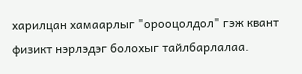харилцан хамаарлыг "орооцолдол" гэж квант физикт нэрлэдэг болохыг тайлбарлалаа.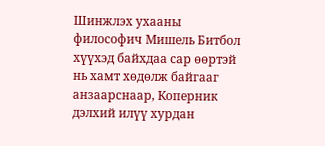Шинжлэх ухааны философич Мишель Битбол хүүхэд байхдаа сар өөртэй нь хамт хөдөлж байгааг анзаарснаар, Коперник дэлхий илүү хурдан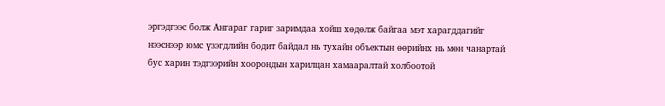эргэдгээс болж Ангараг гариг заримдаа хойш хөдөлж байгаа мэт харагддагийг нээснээр юмс үзэгдлийн бодит байдал нь тухайн объектын өөрийнх нь мөн чанартай бус харин тэдгээрийн хоорондын харилцан хамааралтай холбоотой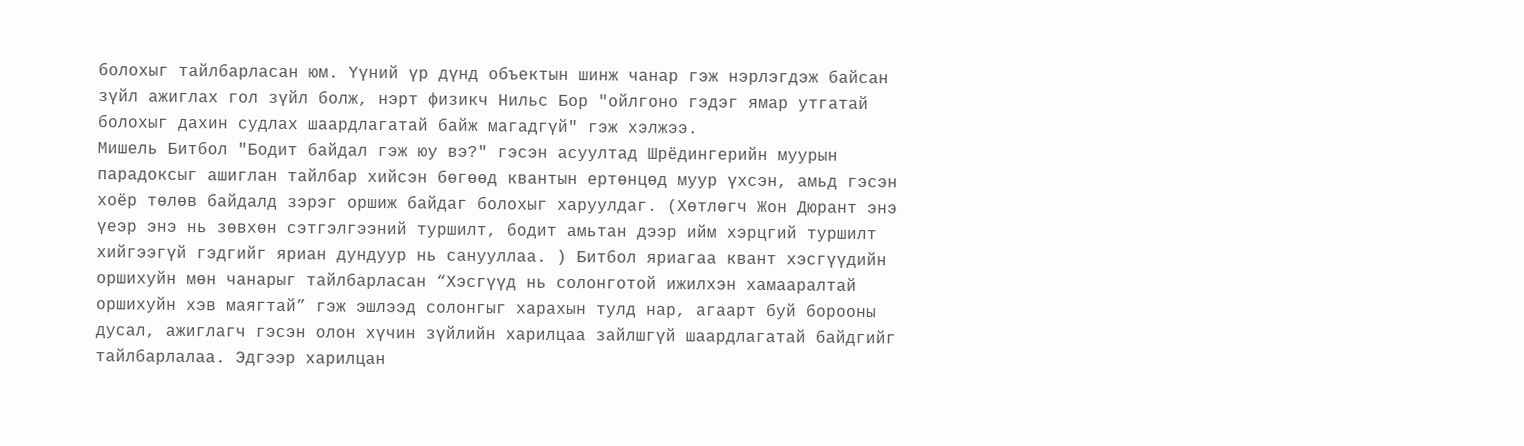болохыг тайлбарласан юм. Үүний үр дүнд объектын шинж чанар гэж нэрлэгдэж байсан зүйл ажиглах гол зүйл болж, нэрт физикч Нильс Бор "ойлгоно гэдэг ямар утгатай болохыг дахин судлах шаардлагатай байж магадгүй" гэж хэлжээ.
Мишель Битбол "Бодит байдал гэж юу вэ?" гэсэн асуултад Шрёдингерийн муурын парадоксыг ашиглан тайлбар хийсэн бөгөөд квантын ертөнцөд муур үхсэн, амьд гэсэн хоёр төлөв байдалд зэрэг оршиж байдаг болохыг харуулдаг. (Хөтлөгч Жон Дюрант энэ үеэр энэ нь зөвхөн сэтгэлгээний туршилт, бодит амьтан дээр ийм хэрцгий туршилт хийгээгүй гэдгийг яриан дундуур нь санууллаа. ) Битбол яриагаа квант хэсгүүдийн оршихуйн мөн чанарыг тайлбарласан “Хэсгүүд нь солонготой ижилхэн хамааралтай оршихуйн хэв маягтай” гэж эшлээд солонгыг харахын тулд нар, агаарт буй борооны дусал, ажиглагч гэсэн олон хүчин зүйлийн харилцаа зайлшгүй шаардлагатай байдгийг тайлбарлалаа. Эдгээр харилцан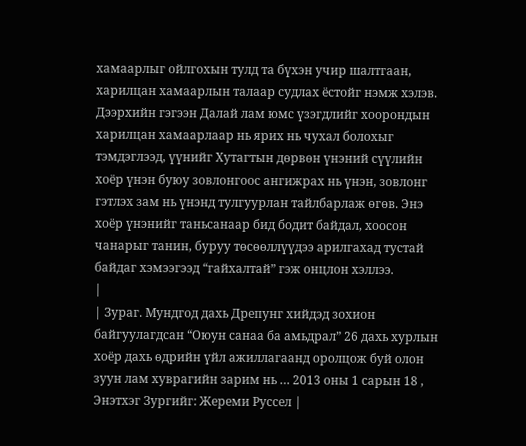хамаарлыг ойлгохын тулд та бүхэн учир шалтгаан, харилцан хамаарлын талаар судлах ёстойг нэмж хэлэв.
Дээрхийн гэгээн Далай лам юмс үзэгдлийг хоорондын харилцан хамаарлаар нь ярих нь чухал болохыг тэмдэглээд, үүнийг Хутагтын дөрвөн үнэний сүүлийн хоёр үнэн буюу зовлонгоос ангижрах нь үнэн, зовлонг гэтлэх зам нь үнэнд тулгуурлан тайлбарлаж өгөв. Энэ хоёр үнэнийг таньсанаар бид бодит байдал, хоосон чанарыг танин, буруу төсөөллүүдээ арилгахад тустай байдаг хэмээгээд “гайхалтай” гэж онцлон хэллээ.
|
| Зураг. Мундгод дахь Дрепунг хийдэд зохион байгуулагдсан “Оюун санаа ба амьдрал” 26 дахь хурлын хоёр дахь өдрийн үйл ажиллагаанд оролцож буй олон зуун лам хуврагийн зарим нь … 2013 оны 1 сарын 18 , Энэтхэг Зургийг: Жереми Руссел |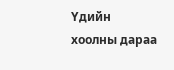Үдийн хоолны дараа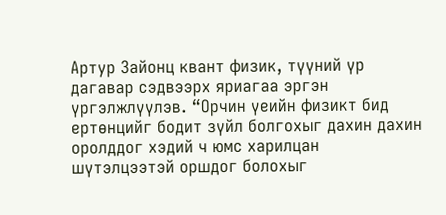Артур Зайонц квант физик, түүний үр дагавар сэдвээрх яриагаа эргэн үргэлжлүүлэв. “Орчин үеийн физикт бид ертөнцийг бодит зүйл болгохыг дахин дахин оролддог хэдий ч юмс харилцан шүтэлцээтэй оршдог болохыг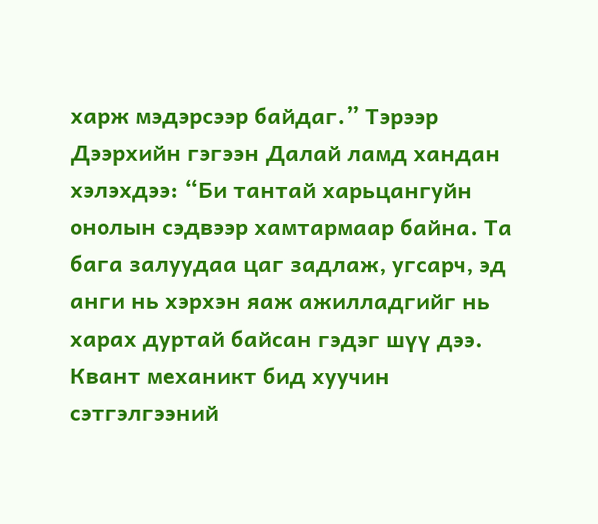харж мэдэрсээр байдаг.” Тэрээр Дээрхийн гэгээн Далай ламд хандан хэлэхдээ: “Би тантай харьцангуйн онолын сэдвээр хамтармаар байна. Та бага залуудаа цаг задлаж, угсарч, эд анги нь хэрхэн яаж ажилладгийг нь харах дуртай байсан гэдэг шүү дээ. Квант механикт бид хуучин сэтгэлгээний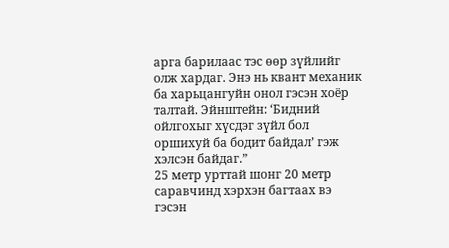арга барилаас тэс өөр зүйлийг олж хардаг. Энэ нь квант механик ба харьцангуйн онол гэсэн хоёр талтай. Эйнштейн: ‘Бидний ойлгохыг хүсдэг зүйл бол оршихуй ба бодит байдал’ гэж хэлсэн байдаг.”
25 метр урттай шонг 20 метр саравчинд хэрхэн багтаах вэ гэсэн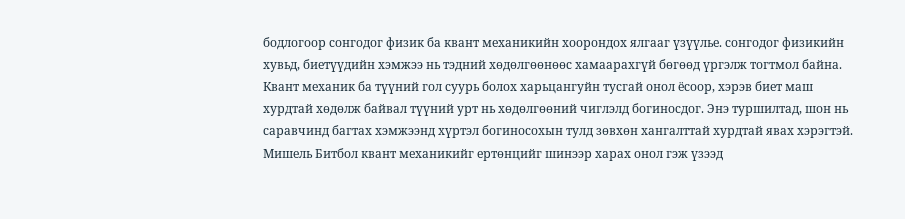бодлогоор сонгодог физик ба квант механикийн хоорондох ялгааг үзүүлье. сонгодог физикийн хувьд, биетүүдийн хэмжээ нь тэдний хөдөлгөөнөөс хамаарахгүй бөгөөд үргэлж тогтмол байна. Квант механик ба түүний гол суурь болох харьцангуйн тусгай онол ёсоор, хэрэв биет маш хурдтай хөдөлж байвал түүний урт нь хөдөлгөөний чиглэлд богиносдог. Энэ туршилтад, шон нь саравчинд багтах хэмжээнд хүртэл богиносохын тулд зөвхөн хангалттай хурдтай явах хэрэгтэй.
Мишель Битбол квант механикийг ертөнцийг шинээр харах онол гэж үзээд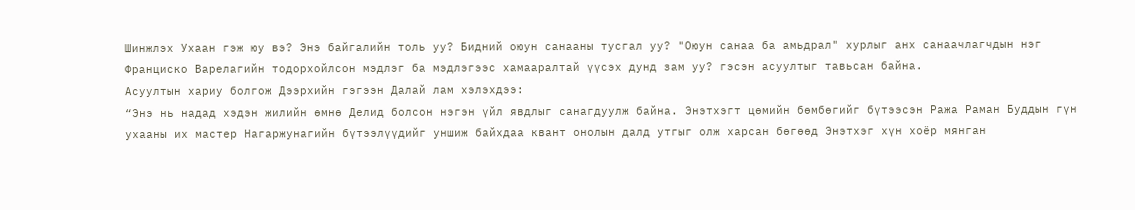Шинжлэх Ухаан гэж юу вэ? Энэ байгалийн толь уу? Бидний оюун санааны тусгал уу? "Оюун санаа ба амьдрал" хурлыг анх санаачлагчдын нэг Франциско Варелагийн тодорхойлсон мэдлэг ба мэдлэгээс хамааралтай үүсэх дунд зам уу? гэсэн асуултыг тавьсан байна.
Асуултын хариу болгож Дээрхийн гэгээн Далай лам хэлэхдээ:
“Энэ нь надад хэдэн жилийн өмнө Делид болсон нэгэн үйл явдлыг санагдуулж байна. Энэтхэгт цөмийн бөмбөгийг бүтээсэн Ража Раман Буддын гүн ухааны их мастер Нагаржунагийн бүтээлүүдийг уншиж байхдаа квант онолын далд утгыг олж харсан бөгөөд Энэтхэг хүн хоёр мянган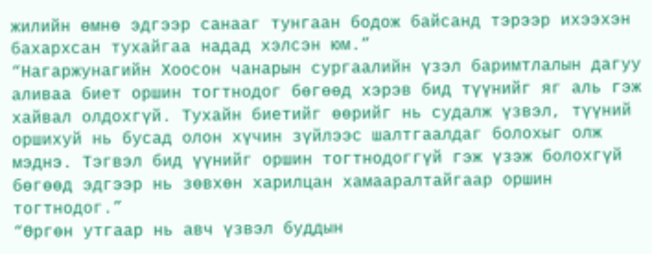жилийн өмнө эдгээр санааг тунгаан бодож байсанд тэрээр ихээхэн бахархсан тухайгаа надад хэлсэн юм.”
“Нагаржунагийн Хоосон чанарын сургаалийн үзэл баримтлалын дагуу аливаа биет оршин тогтнодог бөгөөд хэрэв бид түүнийг яг аль гэж хайвал олдохгүй. Тухайн биетийг өөрийг нь судалж үзвэл, түүний оршихуй нь бусад олон хүчин зүйлээс шалтгаалдаг болохыг олж мэднэ. Тэгвэл бид үүнийг оршин тогтнодоггүй гэж үзэж болохгүй бөгөөд эдгээр нь зөвхөн харилцан хамааралтайгаар оршин тогтнодог.”
“Өргөн утгаар нь авч үзвэл буддын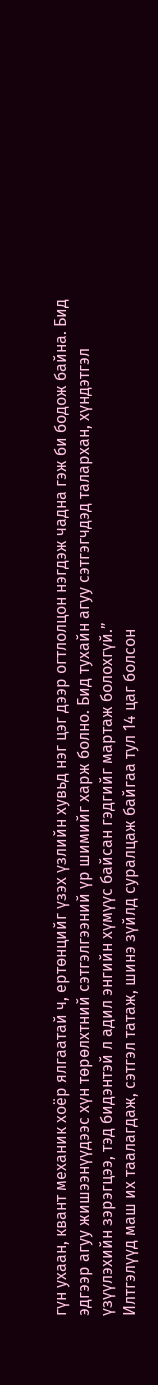гүн ухаан, квант механик хоёр ялгаатай ч, ертөнцийг үзэх үзлийн хувьд нэг цэг дээр огтлолцон нэгдэж чадна гэж би бодож байна. Бид эдгээр агуу жишээнүүдээс хүн төрөлхтний сэтгэлгээний үр шимийг харж болно. Бид тухайн агуу сэтгэгчдэд талархан, хүндэтгэл үзүүлэхийн зэрэгцээ, тэд бидэнтэй л адил энгийн хүмүүс байсан гэдгийг мартаж болохгүй.”
Илтгэлүүд маш их таалагдаж, сэтгэл татаж, шинэ зүйлд суралцаж байгаа тул 14 цаг болсон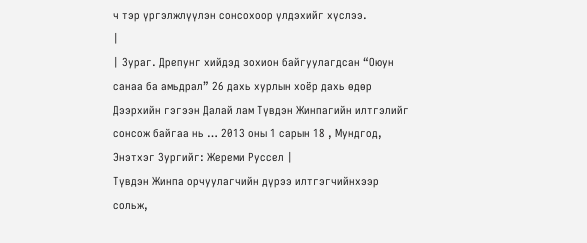ч тэр үргэлжлүүлэн сонсохоор үлдэхийг хүслээ.
|
| Зураг. Дрепунг хийдэд зохион байгуулагдсан “Оюун санаа ба амьдрал” 26 дахь хурлын хоёр дахь өдөр Дээрхийн гэгээн Далай лам Түвдэн Жинпагийн илтгэлийг сонсож байгаа нь … 2013 оны 1 сарын 18 , Мундгод, Энэтхэг Зургийг: Жереми Руссел |
Түвдэн Жинпа орчуулагчийн дүрээ илтгэгчийнхээр сольж,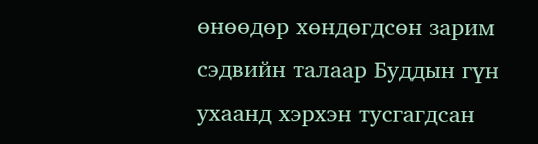өнөөдөр хөндөгдсөн зарим сэдвийн талаар Буддын гүн ухаанд хэрхэн тусгагдсан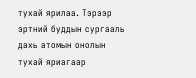тухай ярилаа. Тэрээр эртний буддын сургааль дахь атомын онолын тухай яриагаар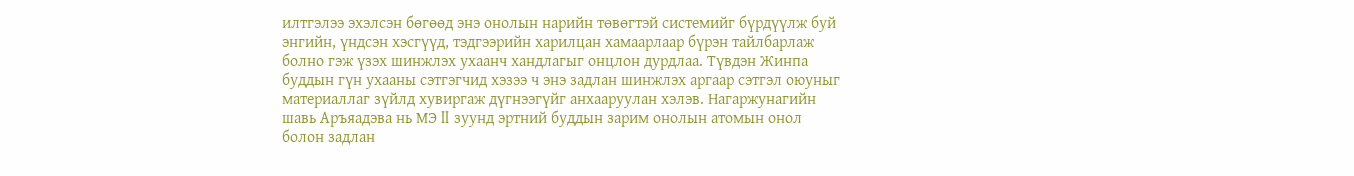илтгэлээ эхэлсэн бөгөөд энэ онолын нарийн төвөгтэй системийг бүрдүүлж буй энгийн, үндсэн хэсгүүд, тэдгээрийн харилцан хамаарлаар бүрэн тайлбарлаж болно гэж үзэх шинжлэх ухаанч хандлагыг онцлон дурдлаа. Түвдэн Жинпа буддын гүн ухааны сэтгэгчид хэзээ ч энэ задлан шинжлэх аргаар сэтгэл оюуныг материаллаг зүйлд хувиргаж дүгнээгүйг анхааруулан хэлэв. Нагаржунагийн шавь Аръяадэва нь МЭ II зуунд эртний буддын зарим онолын атомын онол болон задлан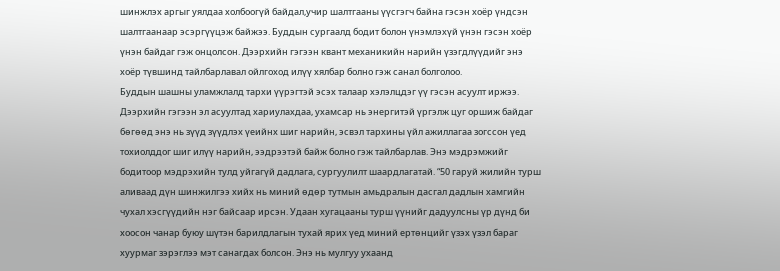шинжлэх аргыг уялдаа холбоогүй байдал,учир шалтгааны үүсгэгч байна гэсэн хоёр үндсэн шалтгаанаар эсэргүүцэж байжээ. Буддын сургаалд бодит болон үнэмлэхүй үнэн гэсэн хоёр үнэн байдаг гэж онцолсон. Дээрхийн гэгээн квант механикийн нарийн үзэгдлүүдийг энэ хоёр түвшинд тайлбарлавал ойлгоход илүү хялбар болно гэж санал болголоо.
Буддын шашны уламжлалд тархи үүрэгтэй эсэх талаар хэлэлцдэг үү гэсэн асуулт иржээ. Дээрхийн гэгээн эл асуултад хариулахдаа, ухамсар нь энергитэй үргэлж цуг оршиж байдаг бөгөөд энэ нь зүүд зүүдлэх үеийнх шиг нарийн, эсвэл тархины үйл ажиллагаа зогссон үед тохиолддог шиг илүү нарийн, ээдрээтэй байж болно гэж тайлбарлав. Энэ мэдрэмжийг бодитоор мэдрэхийн тулд уйгагүй дадлага, сургуулилт шаардлагатай. “50 гаруй жилийн турш аливаад дүн шинжилгээ хийх нь миний өдөр тутмын амьдралын дасгал дадлын хамгийн чухал хэсгүүдийн нэг байсаар ирсэн. Удаан хугацааны турш үүнийг дадуулсны үр дүнд би хоосон чанар буюу шүтэн барилдлагын тухай ярих үед миний ертөнцийг үзэх үзэл бараг хуурмаг зэрэглээ мэт санагдах болсон. Энэ нь мулгуу ухаанд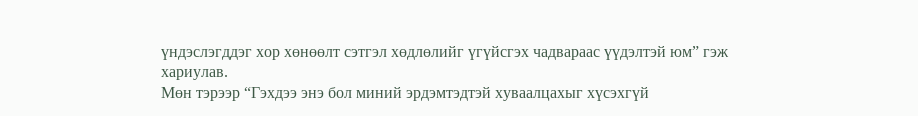үндэслэгддэг хор хөнөөлт сэтгэл хөдлөлийг үгүйсгэх чадвараас үүдэлтэй юм” гэж хариулав.
Мөн тэрээр “Гэхдээ энэ бол миний эрдэмтэдтэй хуваалцахыг хүсэхгүй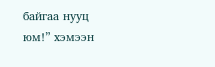байгаа нууц юм!” хэмээн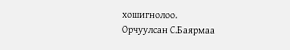хошигнолоо.
Орчуулсан С.Баярмаа